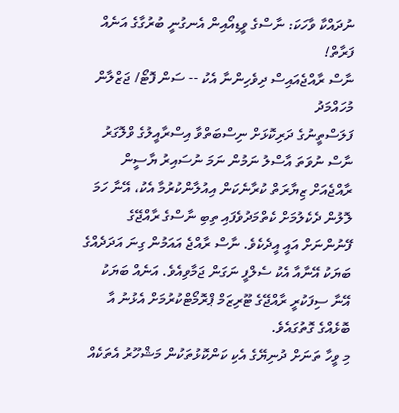ނުދައްކާ ވާހަކަ: ނާސްގެ ވީޑިއޯއިން އެނގުނީ ބުރުގާގެ އަނެއް ފަރާތް!
ނާސް ރާއްޖެއައިސް ދިވެހިންނާ އެކު -- ސަން ފޮޓޯ/ ޖަޒްލާން މުހައްމަދު
ފަލަސްތީނުގެ ދަރިކޮޅަށް ނިސްބަތްވާ އިސްރާއީލުގެ ވްލޮގަރު ނާސް ނުވަތަ އާސްލު ނަމުން ނަމަ ނުސައިރު ޔާސީން ރާއްޖެއަށް ޒިޔާރަތް ކުރާނެކަން އިއުލާންކުރުމާ އެކު، އޭނާ ހަމަ ލޮލުން ދެކެލުމަށް ކެތްމަދުވެފައި ތިބި ނާސްގެ ރާއްޖޭގެ ފޭނުންނަށް އައީ އީދެކެވެ. ނާސް ރާއްޖެ އައަމުން ގިނަ އަދަދެއްގެ ބަޔަކު އޭނާއާ އެކު ސެލްފީ ނަގަން ޖަމާވިއެވެ. އަނެއް ބަޔަކު އޭނާ ސިފަކުރީ ރާއްޖޭގެ ޓޫރިޒަމް ޕްރޮމޯޓްކުރުމަށް އެޅުނު އާ ބޮޅެއްގެ ގޮތުގައެވެ.
މި ވީހާ ތަނަށް ދުނިޔޭގެ އެކި ކަންކޮޅުތަކުން މަޝްހޫރު އެތަކެއް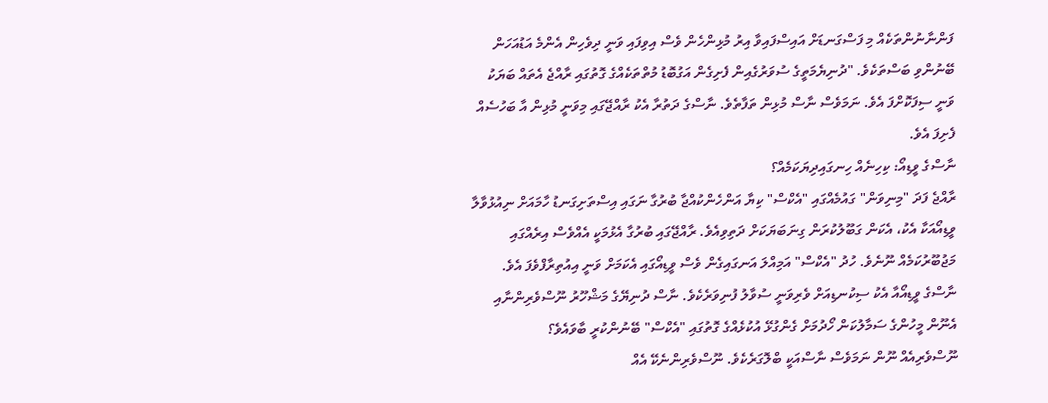ފަންނާނުންތަކެއް މި ފަސްގަނޑަށް އައިސްފައިވާ އިރު މުޅިންހެން ވެސް އިވިފައި ވަނީ ދިވެހިން އެންމެ އަޑުއަހަން ބޭނުންވި ބަސްތަކެވެ. "ދުނިޔެމަތީގެ ސުވަރުގެއިން ފެށިގެން އަގުބޮޑު މުތްތަކެއްގެ ގޮތުގައި ރާއްޖެ އެތައް ބަޔަކު ވަނީ ސިފަކޮށްފަ އެވެ. ނަމަވެސް ނާސް މުޅިން ތަފާތެވެ. ނާސްގެ ދަތުރާ އެކު ރާއްޖޭގައި މިވަނީ މުޅިން އާ ބަހުސެއް ފެށިފަ އެވެ.
ނާސްގެ ވީޑިއޯ: ކިހިނެއް ހިނގައިދިޔަކަމެއް؟
ރާއްޖެ ފަދަ "މިނިވަން" ގައުމެއްގައި "އެކްސް" ކިޔާ އަންހެންކުއްޖާ ބުރުގާ ނަގައި އިސްތަށިގަނޑު ހާމައަށް ނިއުޅުވާލާ ވީޑިއޯއަކާ އެކު، އެކަން ގަބޫލުކުރަން ގިނަބަޔަކަށް ދަތިވިއެވެ. ރާއްޖޭގައި ބުރުގާ އެޅުމަކީ އެއްވެސް އިރެއްގައި މަޖުބޫރުކަމެއް ނޫނެވެ. ހުދު "އެކްސް" އަމިއްލަ އަނގައިގެން ވެސް ވީޑިއޯގައި އެކަމަށް ވަނީ އިއުތިރާފްވެފަ އެވެ.
ނާސްގެ ވީޑިއޯއާ އެކު ސިކުނޑިއަށް ވެރިވަނީ ސުވާލު ފުނިވަރެކެވެ. ނާސް ދުނިޔޭގެ މަޝްހޫރު ނޫސްވެރިންނާއި އެނޫން މީހުންގެ ސަމާލުކަން ހޯދުމަށް ގެންގުޅޭ އުކުޅެއްގެ ގޮތުގައި "އެކްސް" ބޭނުންކުރީ ބާވައެވެ؟
ނޫސްވެރިއެއް ނޫން ނަމަވެސް ނާސްއަކީ ބްލޮގަރެކެވެ. ނޫސްވެރިންނެކޭ އެއް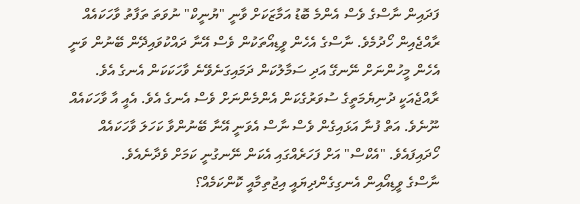ފަދައިން ނާސްގެ ވެސް އެންމެ ބޮޑު އަމާޒަކަށް ވާނީ "ޔުނީކް" ނުވަތަ ތަފާތު ވާހަކައެއް ރާއްޖެއިން ހޯދުމެވެ. ނާސްގެ އެހެން ވީޑިއޯތަކުން ވެސް އޭނާ ދައްކުވައިދޭން ބޭނުން ވަނީ އެހެން މީހުންނަށް ނޭނގޭ އަދި ސަމާލުކަން ދަމައިގަނެވޭނެ ވާހަކަކަން އެނގެ އެވެ.
ރާއްޖެއަކީ ދުނިޔެމަތީގެ ސުވަރުގެކަން އެންމެންނަށް ވެސް އެނގެ އެވެ. އެއީ އާ ވާހަކައެއް ނޫނެވެ. އަތް ފުނާ އަޅައިގެން ވެސް ނާސް އެވަނީ އޭނާ ބޭނުންވާ ކަހަލަ ވާހަކައެއް ހޯދައިފައެވެ. "އެކްސް" އަށް ފަހަރެއްގައި އެކަން ނޭނގުނީ ކަމަށް ވެދާނެއެވެ.
ނާސްގެ ވީޑިއޯއިން އެނގިގެންދިޔައީ އިޖުތިމާއީ ކޮންކަމެއް؟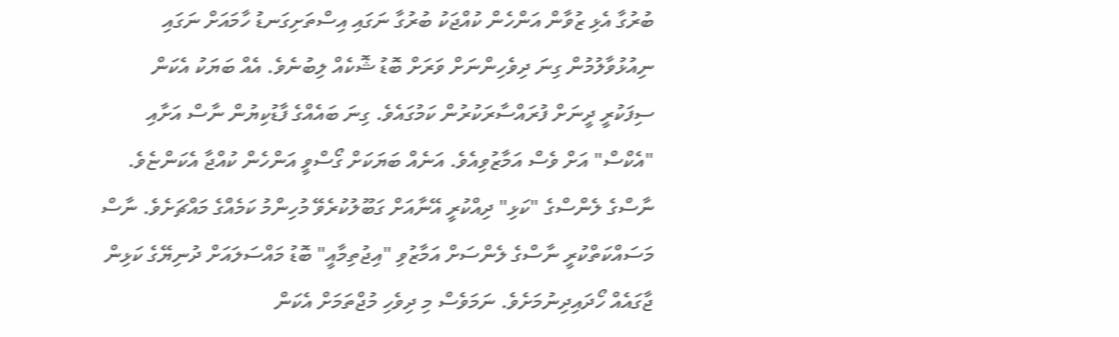ބުރުގާ އެޅި ޒުވާން އަންހެން ކުއްޖަކު ބުރުގާ ނަގައި އިސްތަށިގަނޑު ހާމައަށް ނަގައި ނިއުޅުވާލުމުން ގިނަ ދިވެހިންނަށް ވަރަށް ބޮޑު ޝޮކެއް ލިބުނެވެ. އެއް ބަޔަކު އެކަން ސިފަކުރީ ދީނަށް ފުރައްސާރަކުރުން ކަމުގައެވެ. ގިނަ ބައެއްގެ ފާޑުކިޔުން ނާސް އަށާއި "އެކްސް" އަށް ވެސް އަމާޒުވިއެވެ. އަނެއް ބަޔަކަށް ގޯސްވީ އަންހެން ކުއްޖާ އެކަންޏެވެ.
ނާސްގެ ލެންސްގެ "ކަޅި" ދިއްކުރީ އޭނާއަށް ގަބޫލުކުރެވޭ މުހިންމު ކަމެއްގެ މައްޗަށެވެ. ނާސް މަސައްކަތްކުރީ ނާސްގެ ލެންސަށް އަމާޒުވި "އިޖުތިމާއީ" ބޮޑު މައްސަލައަށް ދުނިޔޭގެ ކަޅިން ޖާގައެއް ހޯދައިދިނުމަށެވެ. ނަމަވެސް މި ދިވެހި މުޖްތަމަށް އެކަން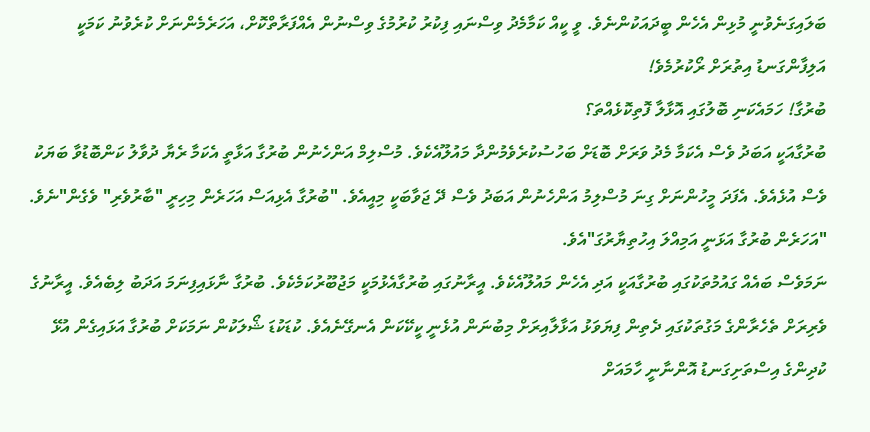ބަލައިގަނެވުނީ މުޅިން އެހެން ބީދައަކުންނެވެ. ވީ ކީއް ކަމާމެދު ވިސްނައި ފިކުރު ކުރުމުގެ ވިސްނުން އެއްފަރާތްކޮށް، އަހަރެމެންނަށް ކުރެވުނު ކަމަކީ އަލިފާންގަނޑު އިތުރަށް ރޯކުރުމެވެ!
ބުރުގާ! ހަމައެކަނި ބޮލުގައި އޮޅާލާ ފޮތިކޮޅެއްތަ؟
ބުރުގާއަކީ އަބަދު ވެސް އެކަމާ މެދު ވަރަށް ބޮޑަށް ބަހުސުކުރެވެމުންދާ މައުލޫއެކެވެ. މުސްލިމް އަންހެނުން ބުރުގާ އަޅާތީ އެކަމާ ރެޔާ ދުވާލު ކަންބޮޑުވާ ބަޔަކު ވެސް އުޅެއެވެ. އެފަދަ މީހުންނަށް ގިނަ މުސްލިމު އަންހެނުން އަބަދު ވެސް ދޭ ޖަވާބަކީ މިއީއެވެ. "ބުރުގާ އެޅިއަސް އަހަރެން މިހިރީ "ބާރުވެރި" ވެގެން"ނެވެ. "އަހަރެން ބުރުގާ އަޅަނީ އަމިއްލަ އިހުތިޔާރުގަ"އެވެ.
ނަމަވެސް ބައެއް ގައުމުތަކުގައި ބުރުގާއަކީ އަދި އެހެން މައުލޫއެކެވެ. އީރާނުގައި ބުރުގާއެޅުމަކީ މަޖުބޫރުކަމެކެވެ. ބުރުގާ ނާޅައިފިނަމަ އަދަބު ލިބެއެވެ. އީރާނުގެ ވެރިރަށް ތެހެރާންގެ މަގުތަކުގައި ދެތިން ފިޔަވަޅު އަޅާލާއިރަށް މިބުނަން އުޅެނީ ކީކޭކަން އެނގޭނެއެވެ. ކުޑަކުޑަ ޝޯލަކުން ނަމަކަށް ބުރުގާ އަޅައިގެން އުޅޭ ކުދިންގެ އިސްތަށިގަނޑު އޮންނާނީ ހާމައަށް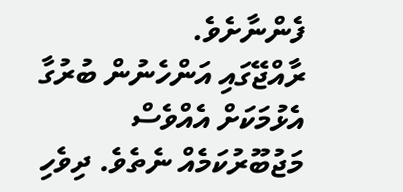ފެންނާށެވެ.
ރާއްޖޭގައި އަންހެނުން ބުރުގާ އެޅުމަކަށް އެއްވެސް މަޖުބޫރުކަމެއް ނެތެވެ. ދިވެހި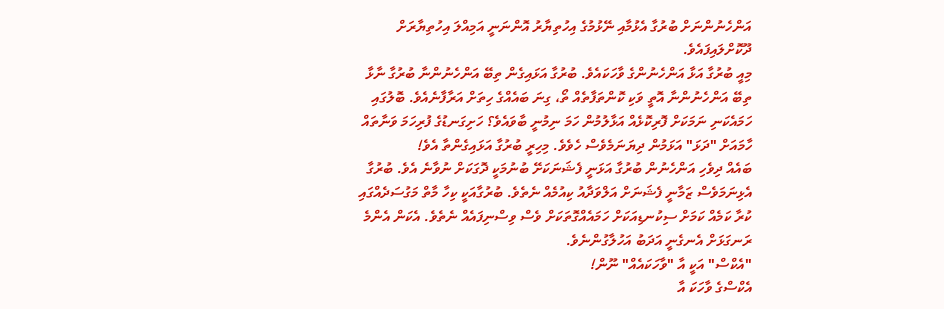އަންހެނުންނަށް ބުރުގާ އެޅުމާއި ނޭޅުމުގެ އިހުތިޔާރު އޮންނަނީ އަމިއްލަ އިހުތިޔާރަށް ދޫކޮށްލައިފައެވެ.
މިއީ ބުރުގާ އަޅާ އަންހެނުންގެ ވާހަކައެވެ. ބުރުގާ އަޅައިގެން ތިބޭ އަންހެނުންނާ ބުރުގާ ނާޅާ ތިބޭ އަންހެނުންނާ އޮތީ ވަކި ކޮންތަފާތެއް ތޯ، ގިނަ ބައެއްގެ ހިތަށް އަރާފާނެއެވެ. ބޮލުގައި ހަމައެކަނި ނަމަކަށް ފޮރިކޮޅެއް އަޅާލުމުން ހަމަ ނިމުނީ ބާވައެވެ؟ ހަށިގަނޑުގެ ފުރިހަމަ ވަނާތައް ހާމައަށް "ދަޅަ" އަޅަމުން ދިޔަނަމެވެސް ހެވެވެ. މިހިރީ ބުރުގާ އަޅައިގެންތާ އެވެ!
ބައެއް ދިވެހި އަންހެނުން ބުރުގާ އަޅަނީ ފެޝަނަކަށޭ ބުނުމަކީ ދޮގަކަށް ނުވާނެ އެވެ. ބުރުގާ އެޅިނަމަވެސް ޒަމާނީ ފެޝަނަށް އަލްވަދާއު ކިއުމެއް ނެތެވެ. ބުރުގާއަކީ ކިހާ މާތް މަގުސަދެއްގައި ކުރާ ކަމެއް ކަމަށް ސިކުނޑިއަކަށް ހަމައެއްގޮތަކަށް ވެސް ވިސްނިފައެއް ނެތެވެ. އެކަން އެންމެ ރަނގަޅަށް އެނގެނީ އަދަބު އަހުލާގުންނެވެ.
"އެކްސް" އަކީ އާ "ވާހަކައެއް" ނޫން!
އެކްސްގެ ވާހަކަ އާ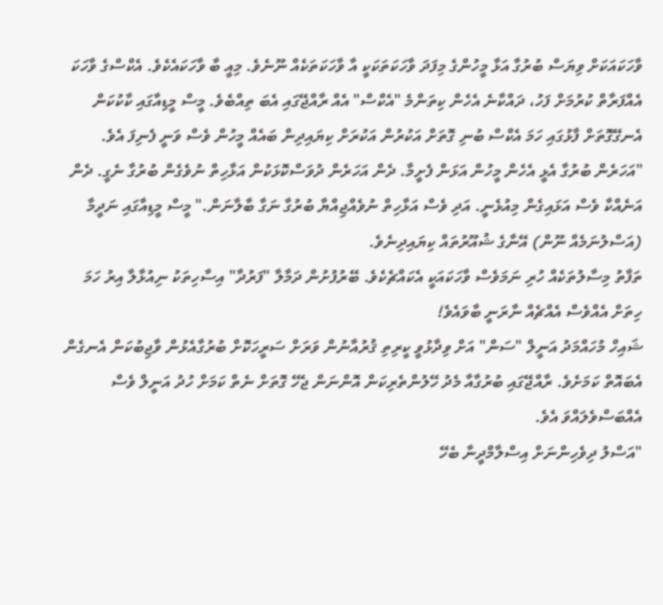ވާހަކައަކަށް ވިޔަސް ބުރުގާ އަޅާ މީހުންގެ މިފަދަ ވާހަކަތަކަކީ އާ ވާހަކަތަކެއް ނޫނެވެ. މިއީ ބާ ވާހަކައެކެވެ. އެކްސްގެ ވާހަކަ އެއްފަރާތް ކުރުމަށް ފަހު، ދައްކާނެ އެހެން ކިތަންމެ "އެކްސް" އެއް ރާއްޖޭގައި އެބަ ތިއްބެވެ. މީސް މީޑިއާގައި ކާކުކަން އެނގޭގޮތަށް ފާޅުގައި ހަމަ އެކްސް ބުނި ގޮތަށް އަކުރުން އަކުރަށް ކިޔައިދިން ބައެއް މީހުން ވެސް ވަނީ ފެނިފަ އެވެ.
"އަހަރެން ބުރުގާ އެޅީ އެހެން މީހުން އަޅަން ފެށީމާ. ދެން އަހަރެން ދުވަސްކޮޅަކުން އަޅާހިތް ނުވެގެން ބުރުގާ ނެގީ. ދެން އަނެއްކާ ވެސް އަޅައިގެން މިއުޅެނީ. އަދި ވެސް އަޅާހިތް ނުވެއްޖިއްޔާ ބުރުގާ ނަގާ ބާލާނަން." މީސް މީޑިއާގައި ނަދީމާ (އަސްލުނަމެއް ނޫން) އޭނާގެ ޝުއޫރުތައް ކިޔައިދިނެވެ.
ތަފާތު މިސާލުތަކެއް ހުރި ނަމަވެސް ވާހަކައަކީ އެކައްޗެކެވެ. ބޭރުފުށުން ދަމާލާ "ފަރުދާ" އިސާހިތަކު ނިއުޅާލާ އިރު ހަމަ ހިތަށް އެއްވެސް އެއްޗެއް ނާރަނީ ބާވައެވެ!
ޝައިހް މުހައްމަދު އަނީލް "ސަން" އަށް ވިދާޅުވީ ކީރިތި ޤުރުއާނުން ވަރަށް ސަރީހަކޮށް ބުރުގާއެޅުން ވާޖިބުކަން އެނގެން އެބައޮތް ކަމަށެވެ. ރާއްޖޭގައި ބުރުގާއާ މެދު ހޭލުންތެރިކަން އޮންނަން ޖެހޭ ގޮތަށް ނެތް ކަމަށް ހުދު އަނީލް ވެސް އެއްބަސްވެލައްވަ އެވެ.
"އަސްލު ދިވެހިންނަށް އިސްލާމްދީނާ ބެހޭ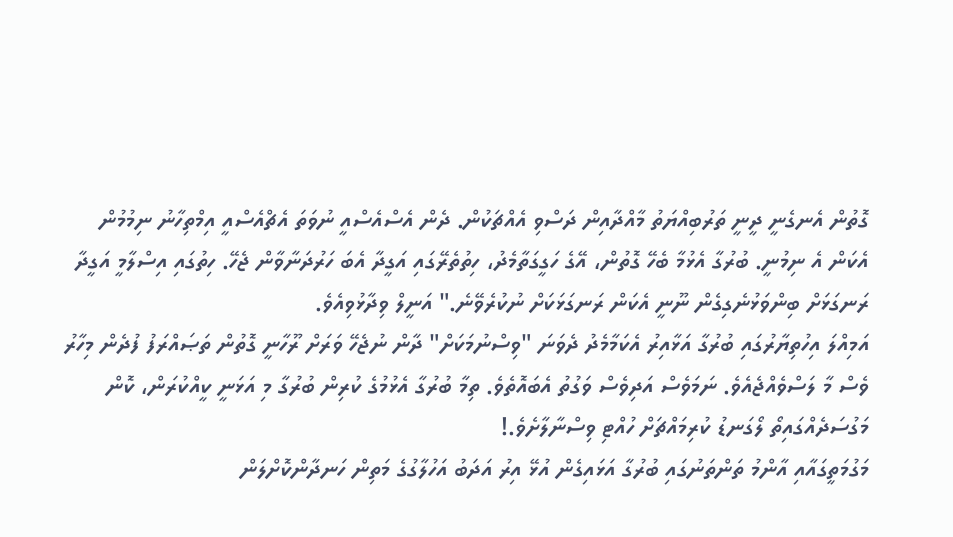ގޮތުން އެނގެނީ ދީނީ ތަރުބިއްޔަތު މާއްދާއިން ދަސްވި އެއްޗަކުން. ދެން އެސްއެސްއީ ނުވަތަ އެޗްއެސްއީ އިމްތިހާނު ނިމުމުން އެކަން އެ ނިމުނީ. ބުރުގާ އެޅުމާ ބެހޭ ގޮތުން، އޭގެ ހަގީގަތާމެދު، ހިތުތެރޭގައި އަގީދާ އެބަ ހަރުދަނާވާން ޖެހޭ. ހިތުގައި އިސްލާމީ އަގީދާ ރަނގަޅަށް ބިންވަޅުނެގިގެން ނޫނީ އެކަން ރަނގަޅަކަށް ނުކުރެވޭނެ." އަނީލް ވިދާޅުވިއެވެ.
އަމިއްލަ އިހުތިޔާރުގައި ބުރުގާ އަޅާއިރު އެކަމާމެދު ދެވަނަ "ވިސްނުމަކަށް" ދާން ނުޖެހޭ ވަރަށް ރޫހާނީ ގޮތުން ތަޞައްރަފު ފުދެން މިހާރު ވެސް މާ ލަސްވެއްޖެއެވެ. ނަމަވެސް އަދިވެސް ވަގުތު އެބައޮތެވެ. ތިމާ ބުރުގާ އެޅުމުގެ ކުރިން ބުރުގާ މި އަޅަނީ ކީއްކުރަން، ކޮން މަގުސަދެއްގައިތޯ ލޯގަނޑު ކުރިމައްޗަށް ހުއްޓި ވިސްނާލާށެވެ.!
މަގުމަތީގައާއި އާންމު ތަންތަނުގައި ބުރުގާ އަޅައިގެން އުޅޭ އިރު އަދަބު އަހުލާގުގެ މަތިން ހަނދާންކޮށްލަން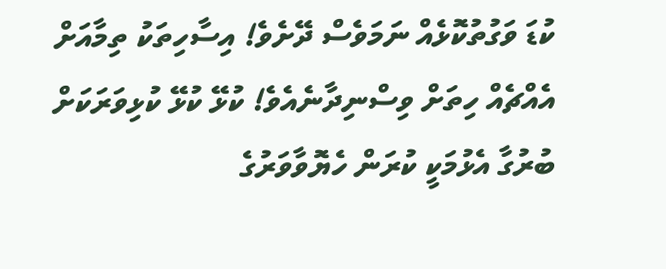ކުޑަ ވަގުތުކޮޅެއް ނަމަވެސް ދޭށެވެ! އިސާހިތަކު ތިމާއަށް އެއްޗެއް ހިތަށް ވިސްނިދާނެއެވެ! ކުޅޭ ކުޅޭ ކުޅިވަރަކަށް ބުރުގާ އެޅުމަކީ ކުރަން ހެޔޮވާވަރުގެ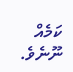ކަމެއް ނޫނެވެ.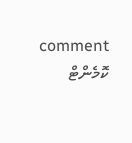comment ކޮމެންޓް